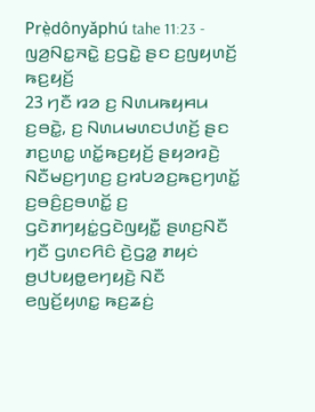Prè̤dônyǎphú tahe 11:23 - ꤜꤤ꤬ꤡꤢ꤭ꤏꤢꤧ꤭ ꤢ꤬ꤞꤢꤧ꤭ ꤔꤢ ꤢ꤬ꤜꤟꤛꤢꤩ꤬ ꤒꤢ꤬ꤟꤢꤩ꤬
23 ꤚꤢꤪ ꤙꤤ ꤢ꤬ ꤡꤛꤣꤒꤟꤌꤣ ꤢ꤬ꤋꤢꤧ꤭, ꤢ꤬ ꤡꤛꤣꤗꤛꤢꤓꤛꤢꤩ꤬ ꤔꤢ ꤊꤢ꤬ꤛꤢ꤭ ꤛꤢꤩ꤭ꤒꤢ꤬ꤟꤢꤩ꤬ ꤔꤟꤤꤙꤢꤧ꤬ ꤡꤢꤪꤗꤢ꤬ꤚꤛꤢ꤬ ꤢ꤬ꤙꤝꤤꤢ꤬ꤒꤢ꤬ꤚꤛꤢꤩ꤭ ꤢ꤬ꤋꤢꤨ꤬ꤢ꤬ꤋꤛꤢꤩ꤭ ꤢ꤬ ꤞꤢꤧꤊꤚꤟꤢꤦ꤭ꤞꤢꤧꤜꤟꤢꤪ꤭ ꤔꤛꤢ꤬ꤡꤢꤪ ꤚꤢꤪ ꤞꤛꤢꤖꤢꤨ ꤢꤧ꤬ꤞꤤ꤭ ꤊꤟꤢꤦ ꤥ꤬ꤓꤝꤟꤥ꤭ꤕꤚꤟꤢꤧ꤬ ꤡꤢꤪ ꤕꤜꤢꤩ꤬ꤟꤛꤢ꤭ ꤒꤢ꤬ꤘꤢꤦ꤬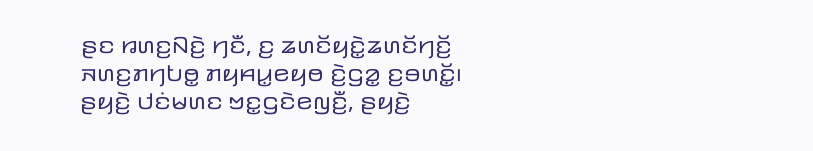ꤔꤢ ꤙꤛꤢ꤬ꤡꤢꤧ꤬ ꤚꤢꤪ, ꤢ꤬ ꤘꤛꤢꤩꤟꤢꤧ꤭ꤘꤛꤢꤩꤚꤢꤩ꤬ ꤏꤛꤢ꤬ꤊꤚꤝꤥ꤭ ꤊꤟꤌꤣ꤭ꤕꤟꤥ ꤢꤧ꤬ꤞꤤ꤭ ꤢ꤬ꤋꤛꤢꤩ꤭꤯
ꤔꤟꤢꤧ꤬ ꤓꤢꤦꤗꤛꤢ ꤠꤢ꤭ꤞꤢꤧꤕꤜꤢꤪ꤬, ꤔꤟꤢꤧ꤬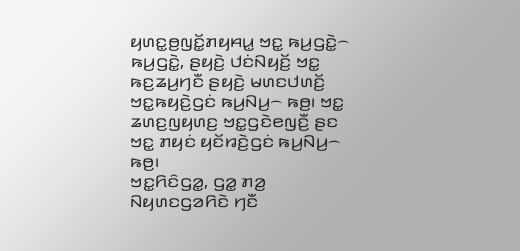ꤟꤛꤢ꤭ꤥ꤬ꤜꤢꤩ꤭ꤊꤟꤌꤣ꤭ ꤠꤢ꤭ ꤒꤣ꤬ꤞꤢꤧ꤭꤮ ꤒꤣ꤬ꤞꤢꤧ꤭, ꤔꤟꤢꤧ꤬ ꤓꤢꤦꤡꤟꤢꤩ꤬ ꤠꤢ꤭ ꤒꤢ꤬ꤘꤣ꤬ꤚꤢꤪ ꤔꤟꤢꤧ꤬ ꤗꤛꤢꤓꤛꤢꤩ꤬ ꤠꤢ꤭ꤒꤟꤢꤧ꤬ꤞꤢꤦ ꤒꤣ꤬ꤡꤣ꤬꤮ ꤒꤥ꤬꤯ ꤠꤢ꤭ ꤘꤛꤢ꤬ꤜꤟꤛꤢ꤬ ꤠꤢ꤭ꤞꤢꤧꤕꤜꤢꤪ꤬ ꤔꤢ ꤠꤢ꤭ ꤊꤟꤢꤦ ꤟꤢꤩꤙꤢꤧ꤬ꤞꤢꤦ ꤒꤣ꤬ꤡꤣ꤬꤮ ꤒꤥ꤬꤯
ꤠꤢ꤭ꤖꤢꤨꤞꤤ꤭, ꤞꤤ꤭ ꤊꤤ꤬ ꤡꤟꤛꤢꤞꤤꤖꤢꤧ ꤚꤢꤪ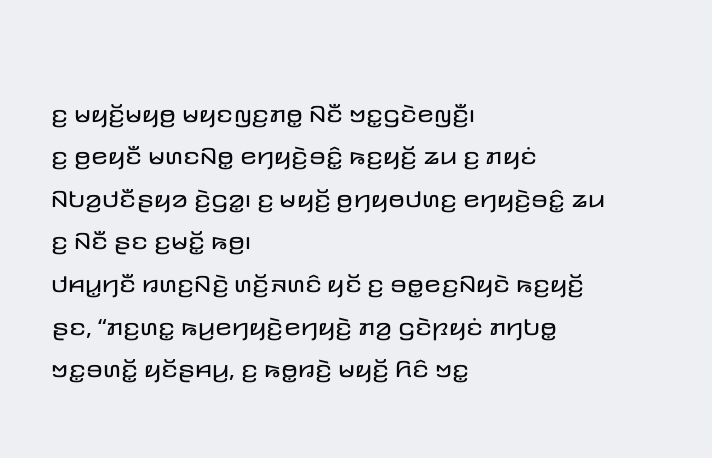ꤢ꤬ ꤗꤟꤢꤩ꤬ꤗꤟꤥ꤬ ꤗꤟꤢꤜꤢ꤬ꤊꤥ꤭ ꤡꤢꤪ ꤠꤢ꤭ꤞꤢꤧꤕꤜꤢꤪ꤬꤯
ꤢ꤬ ꤥ꤬ꤕꤟꤢꤪ ꤗꤛꤢꤡꤥ꤭ ꤕꤚꤟꤢꤧ꤬ꤋꤢꤨ꤭ ꤒꤢ꤬ꤟꤢꤩ꤬ ꤘꤣ ꤢ꤬ ꤊꤟꤢꤦ ꤡꤝꤤ꤬ꤓꤢꤪꤔꤟꤤ ꤢꤧ꤬ꤞꤤ꤭꤯ ꤢ꤬ ꤗꤟꤢꤩ꤬ ꤥ꤬ꤚꤟꤥꤓꤛꤢ꤬ ꤕꤚꤟꤢꤧ꤬ꤋꤢꤨ꤭ ꤘꤣ ꤢ꤬ ꤡꤢꤪ ꤔꤢ ꤢ꤬ꤗꤢꤩ꤭ ꤒꤥ꤬꤯
ꤓꤌꤣ꤭ꤚꤢꤪ ꤙꤛꤢ꤬ꤡꤢꤧ꤬ ꤛꤢꤩ꤬ꤏꤛꤢꤨ ꤟꤢꤩ ꤢ꤬ ꤋꤥ꤭ꤕꤢ꤬ꤡꤟꤢꤧ ꤒꤢ꤬ꤟꤢꤩ꤬ ꤔꤢ, “ꤊꤢ꤬ꤛꤢ꤭ ꤒꤣ꤬ꤕꤚꤟꤢꤧ꤬ꤕꤚꤟꤢꤧ꤬ ꤊꤤ꤬ ꤞꤢꤧꤐꤟꤢꤦ ꤊꤚꤝꤥ꤭ ꤠꤢ꤭ꤋꤛꤢꤩ꤭ ꤟꤢꤩꤔꤌꤣ꤬, ꤢ꤬ ꤒꤥ꤭ꤙꤢꤧ꤬ ꤗꤟꤢꤩ꤬ ꤖꤢꤨ ꤠꤢ꤭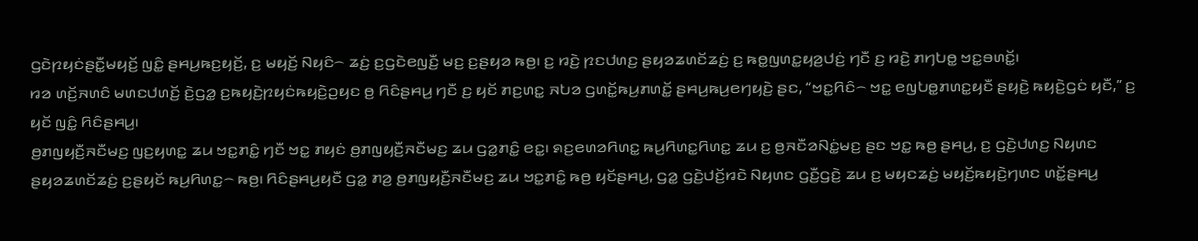ꤞꤢꤧꤐꤟꤢꤦꤔꤢꤪ꤭ꤗꤟꤢꤩ꤬ ꤜꤢꤨ꤭ ꤔꤌꤣ꤬ꤒꤢ꤬ꤟꤢꤩ꤬, ꤢ꤬ ꤗꤟꤢꤩ꤬ ꤡꤟꤢꤨ꤮ ꤘꤢꤦ꤬ ꤢ꤬ꤞꤢꤧꤕꤜꤢꤪ꤬ ꤗꤢ꤬ ꤢ꤬ꤔꤟꤤ ꤒꤥ꤬꤯ ꤢ꤬ ꤙꤢꤧ꤬ ꤐꤢꤓꤛꤢ꤬ ꤔꤟꤤꤘꤛꤢꤩꤘꤢꤦ꤬ ꤢ꤬ ꤒꤥ꤭ꤜꤛꤢ꤭ꤟꤤ꤬ꤓꤢꤦ꤬ ꤚꤢꤪ ꤢ꤬ ꤙꤢꤧ꤬ ꤊꤚꤝꤥ꤭ ꤠꤢ꤭ꤋꤛꤢꤩ꤭꤯
ꤙꤤ ꤛꤢꤩ꤬ꤏꤛꤢꤨ ꤗꤛꤢꤓꤛꤢꤩ꤬ ꤢꤧ꤬ꤞꤤ꤭ ꤢ꤬ꤒꤟꤢꤧ꤬ꤐꤟꤢꤦꤒꤟꤢꤧ꤬ꤑꤟꤢ ꤥ꤬ ꤖꤢꤨꤔꤌꤣ꤬ ꤚꤢꤪ ꤢ꤬ ꤟꤢꤩ ꤊꤢ꤬ꤛꤢ꤭ ꤏꤝꤤ ꤞꤛꤢꤩ꤭ꤒꤣ꤬ꤊꤛꤢꤩ꤭ ꤔꤌꤣ꤬ꤒꤣ꤬ꤕꤚꤟꤢꤧ꤬ ꤔꤢ, “ꤠꤢ꤭ꤖꤢꤨ꤮ ꤠꤢ꤭ ꤕꤜꤝꤥ꤭ꤊꤛꤢ꤭ꤟꤢꤪ ꤔꤟꤢꤧ꤬ ꤒꤟꤢꤧ꤬ꤞꤢꤦ ꤟꤢꤪ,” ꤢ꤬ ꤟꤢꤩ ꤜꤢꤨ꤭ ꤖꤢꤨꤔꤌꤣ꤬꤯
ꤥ꤬ꤊꤜꤟꤢꤪ꤬ꤏꤢꤪꤗꤢ꤬ ꤜꤢ꤬ꤟꤛꤢ꤭ ꤘꤣ ꤠꤢ꤭ꤊꤢꤨ꤭ ꤚꤢꤪ ꤠꤢ꤭ ꤊꤟꤢꤦ ꤥ꤬ꤊꤜꤟꤢꤪ꤬ꤏꤢꤪꤗꤢ꤬ ꤘꤣ ꤞꤤ꤭ꤊꤢꤨ꤭ ꤕꤢ꤭꤯ ꤎꤢ꤬ꤕꤛꤤꤖꤛꤢ꤭ ꤒꤣ꤬ꤖꤛꤢ꤭ꤖꤛꤢ꤭ ꤘꤣ ꤢ꤬ ꤥ꤬ꤏꤢꤪꤤꤡꤢꤦ꤭ꤗꤢ꤬ ꤔꤢ ꤠꤢ꤭ ꤒꤥ꤬ ꤔꤌꤣ꤬, ꤢ꤬ ꤞꤢꤧ꤬ꤓꤛꤢ꤬ ꤡꤟꤛꤢ ꤔꤟꤤꤘꤛꤢꤩꤘꤢꤦ꤬ ꤢ꤬ꤔꤟꤢꤩ ꤒꤣ꤬ꤖꤛꤢ꤭꤮ ꤒꤥ꤬꤯ ꤖꤢꤨꤔꤌꤣ꤬ꤟꤢꤪ ꤞꤤ꤭ ꤊꤤ꤬ ꤥ꤬ꤊꤜꤟꤢꤪ꤬ꤏꤢꤪꤗꤢ꤬ ꤘꤣ ꤠꤢ꤭ꤊꤢꤨ꤭ ꤒꤥ꤬ ꤟꤢꤩꤔꤌꤣ꤬, ꤞꤤ꤭ ꤞꤢꤧ꤬ꤓꤢꤩ꤬ꤙꤢꤧ ꤡꤟꤛꤢ ꤞꤢꤪ꤬ꤞꤢꤧ꤬ ꤘꤣ ꤢ꤬ ꤗꤟꤢꤘꤢꤦ꤬ ꤗꤟꤢꤩ꤬ꤒꤟꤢꤧ꤬ꤚꤛꤢ ꤛꤢꤩ꤭ꤔꤌꤣ꤬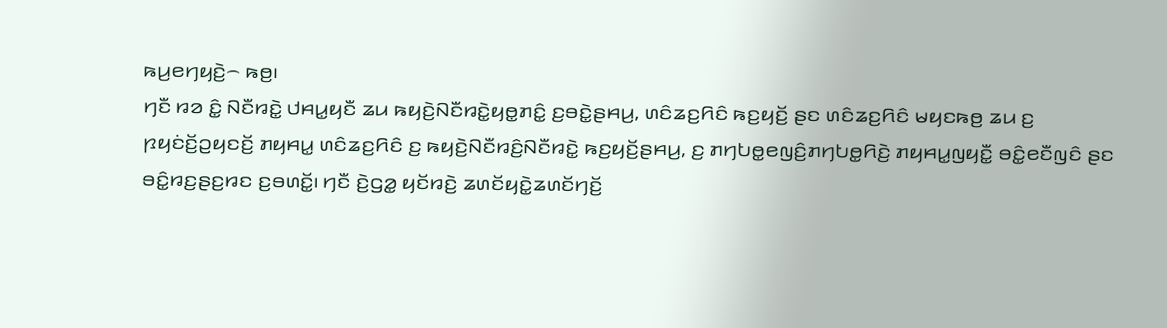ꤒꤣ꤬ꤕꤚꤟꤢꤧ꤬꤮ ꤒꤥ꤬꤯
ꤚꤢꤪ ꤙꤤ ꤢꤨ꤭ ꤡꤢꤪꤙꤢꤧ꤭ ꤓꤌꤣ꤭ꤟꤢꤪ ꤘꤣ ꤒꤟꤢꤧ꤬ꤡꤢꤪꤙꤢꤧ꤭ꤟꤥ꤭ꤊꤢꤨ꤭ ꤢ꤬ꤋꤢꤧ꤭ꤔꤌꤣ꤬, ꤛꤢꤨꤘꤢ꤬ꤖꤢꤨ ꤒꤢ꤬ꤟꤢꤩ꤬ ꤔꤢ ꤛꤢꤨꤘꤢ꤬ꤖꤢꤨ ꤗꤟꤢꤒꤥ꤬ ꤘꤣ ꤢ꤬ ꤐꤟꤢꤦꤢꤩ꤬ꤑꤟꤢꤢꤩ꤬ ꤊꤟꤌꤣ꤭ ꤛꤢꤨꤘꤢ꤬ꤖꤢꤨ ꤢ꤬ ꤒꤟꤢꤧ꤬ꤡꤢꤪꤙꤢꤨ꤬ꤡꤢꤪꤙꤢꤧ꤭ ꤒꤢ꤬ꤟꤢꤩ꤬ꤔꤌꤣ꤬, ꤢ꤬ ꤊꤚꤝꤥ꤭ꤕꤜꤢꤨ꤬ꤊꤚꤝꤥ꤭ꤖꤢꤧ꤬ ꤊꤟꤌꤣ꤭ꤜꤟꤢꤪ꤭ ꤋꤢꤨ꤭ꤕꤢꤪꤜꤢꤨ ꤔꤢ ꤋꤢꤨ꤭ꤙꤢ꤬ꤔꤢ꤬ꤙꤢ ꤢ꤬ꤋꤛꤢꤩ꤭꤯ ꤚꤢꤪ ꤢꤧ꤬ꤞꤤ꤭ ꤟꤢꤩꤙꤢꤧ꤬ ꤘꤛꤢꤩꤟꤢꤧ꤭ꤘꤛꤢꤩꤚꤢꤩ꤬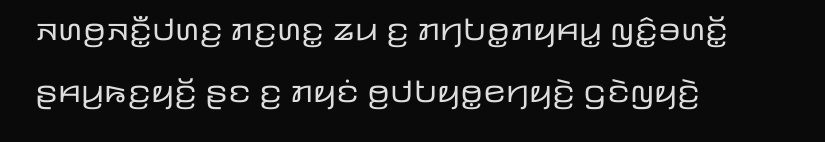ꤏꤛꤥ꤬ꤏꤢꤪ꤭ꤓꤛꤢ꤬ ꤊꤢ꤬ꤛꤢ꤭ ꤘꤣ ꤢ꤬ ꤊꤚꤝꤥ꤭ꤊꤟꤌꤣ꤭ ꤜꤢꤨ꤭ꤋꤛꤢꤩ꤭ ꤔꤌꤣ꤬ꤒꤢ꤬ꤟꤢꤩ꤬ ꤔꤢ ꤢ꤬ ꤊꤟꤢꤦ ꤥ꤬ꤓꤝꤟꤥ꤭ꤕꤚꤟꤢꤧ꤬ ꤞꤢꤧꤜꤟꤢꤧ꤬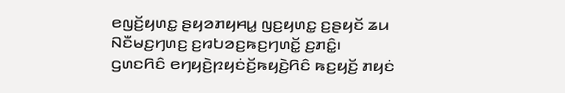ꤕꤜꤢꤩ꤬ꤟꤛꤢ꤭ ꤔꤟꤤꤊꤟꤌꤣ꤭ ꤜꤢ꤬ꤟꤛꤢ꤭ ꤢ꤬ꤔꤟꤢꤩ ꤘꤣ ꤡꤢꤪꤗꤢ꤬ꤚꤛꤢ꤬ ꤢ꤬ꤙꤝꤤꤢ꤬ꤒꤢ꤬ꤚꤛꤢꤩ꤭ ꤢ꤬ꤊꤢꤨ꤭꤯
ꤞꤛꤢꤖꤢꤨ ꤕꤚꤟꤢꤧ꤬ꤐꤟꤢꤦꤢꤩ꤬ꤒꤟꤢꤧ꤬ꤖꤢꤨ ꤒꤢ꤬ꤟꤢꤩ꤬ ꤊꤟꤢꤦ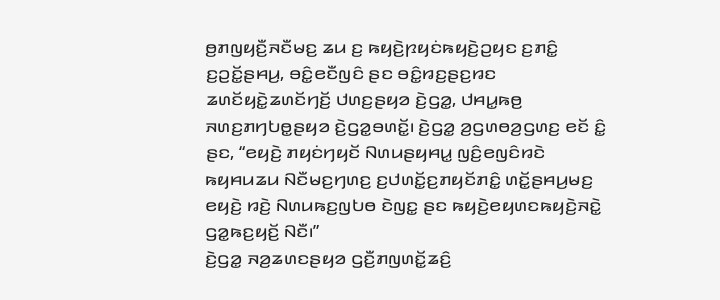ꤥ꤬ꤊꤜꤟꤢꤪ꤬ꤏꤢꤪꤗꤢ꤬ ꤘꤣ ꤢ꤬ ꤒꤟꤢꤧ꤬ꤐꤟꤢꤦꤒꤟꤢꤧ꤬ꤑꤟꤢ ꤢ꤬ꤊꤢꤨ꤭ ꤢ꤬ꤑꤢꤩ꤭ꤔꤌꤣ꤬, ꤋꤢꤨ꤭ꤕꤢꤪꤜꤢꤨ ꤔꤢ ꤋꤢꤨ꤭ꤙꤢ꤬ꤔꤢ꤬ꤙꤢ ꤘꤛꤢꤩꤟꤢꤧ꤭ꤘꤛꤢꤩꤚꤢꤩ꤬ ꤓꤛꤢ꤬ꤔꤟꤤ ꤢꤧ꤬ꤞꤤ꤭, ꤓꤌꤣ꤭ꤒꤥ꤬ ꤏꤛꤢ꤬ꤊꤚꤝꤥ꤭ꤔꤟꤤ ꤢꤧ꤬ꤞꤤ꤭ꤋꤛꤢꤩ꤭꤯ ꤢꤧ꤬ꤞꤤ꤭ ꤤ꤬ꤞꤛꤥꤤ꤬ꤞꤛꤢ꤬ ꤕꤢꤩ ꤢꤨ꤭ ꤔꤢ, “ꤕꤟꤢꤧ꤬ ꤊꤟꤢꤦꤚꤟꤢꤩ ꤡꤛꤣꤔꤟꤌꤣ꤭ ꤜꤢꤨ꤬ꤕꤜꤢꤨꤙꤢꤧ ꤒꤟꤌꤣꤘꤣ ꤡꤢꤪꤗꤢ꤬ꤚꤛꤢ꤬ ꤢ꤬ꤓꤛꤢꤩ꤭ꤢ꤬ꤊꤟꤢꤩꤊꤢꤨ꤭ ꤛꤢꤩ꤭ꤔꤌꤣ꤬ꤗꤢ꤬ ꤕꤟꤢꤧ꤬ ꤙꤢꤧ꤬ ꤡꤛꤣꤒꤢ꤬ꤜꤝꤥ ꤢꤧꤜꤢ꤭ ꤔꤢ ꤒꤟꤢꤧ꤬ꤕꤟꤛꤢꤒꤟꤢꤧ꤬ꤏꤢꤧ꤭ ꤞꤤ꤭ꤒꤢ꤬ꤟꤢꤩ꤬ ꤡꤢꤪ꤯”
ꤢꤧ꤬ꤞꤤ꤭ ꤏꤤ꤬ꤘꤛꤢꤔꤟꤤ ꤞꤢꤪ꤬ꤊꤜꤛꤢꤩ꤭ꤘꤢꤨ꤬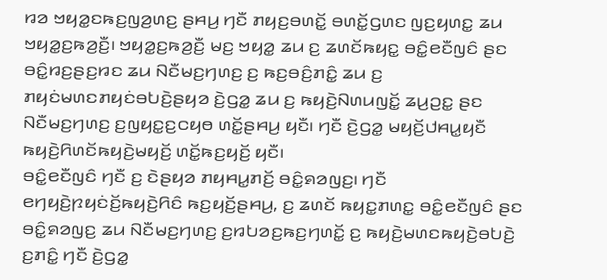ꤙꤤ ꤠꤟꤤ꤭ꤢꤒꤢ꤬ꤜꤤ꤬ꤛꤢ꤬ ꤔꤌꤣ꤬ ꤚꤢꤪ ꤊꤟꤢ꤬ꤋꤛꤢꤩ꤭ ꤋꤛꤢꤩ꤭ꤞꤛꤢ ꤜꤢ꤬ꤟꤛꤢ꤭ ꤘꤣ ꤠꤟꤤ꤭ꤢ꤬ꤒꤤ꤬ꤢꤪ꤬꤯ ꤠꤟꤤ꤭ꤢ꤬ꤒꤤ꤬ꤢꤪ꤬ ꤗꤢ꤬ ꤠꤟꤤ꤭ ꤘꤣ ꤢ꤬ ꤘꤛꤢꤩꤒꤟꤢ꤭ ꤋꤢꤨ꤭ꤕꤢꤪꤜꤢꤨ ꤔꤢ ꤋꤢꤨ꤭ꤙꤢ꤬ꤔꤢ꤬ꤙꤢ ꤘꤣ ꤡꤢꤪꤗꤢ꤬ꤚꤛꤢ꤬ ꤢ꤬ ꤒꤢ꤬ꤋꤢꤨ꤬ꤊꤢꤨ꤭ ꤘꤣ ꤢ꤬ ꤊꤟꤢꤦꤗꤛꤢꤊꤟꤢꤦꤋꤝꤢꤧ꤬ꤔꤟꤤ ꤢꤧ꤬ꤞꤤ꤭ ꤘꤣ ꤢ꤬ ꤒꤟꤢꤧ꤬ꤡꤛꤣꤜꤢꤩ꤭ ꤘꤣ꤬ꤑꤢ꤭ ꤔꤢ ꤡꤢꤪꤗꤢ꤬ꤚꤛꤢ꤬ ꤢ꤬ꤜꤟꤢ꤭ꤢ꤬ꤍꤟꤥ ꤛꤢꤩ꤭ꤔꤌꤣ꤬ ꤟꤢꤪ꤯ ꤚꤢꤪ ꤢꤧ꤬ꤞꤤ꤭ ꤗꤟꤢꤩ꤬ꤓꤌꤣ꤭ꤟꤢꤪ ꤒꤟꤢꤧ꤬ꤖꤛꤢꤩꤒꤟꤢꤧ꤬ꤗꤟꤢꤩ꤬ ꤛꤢꤩ꤭ꤒꤢ꤬ꤟꤢꤩ꤬ ꤟꤢꤪ꤯
ꤋꤢꤨ꤭ꤕꤢꤪꤜꤢꤨ ꤚꤢꤪ ꤢ꤬ ꤢꤧꤔꤟꤤ ꤊꤟꤌꤣ꤭ꤊꤢꤩ꤬ ꤋꤢꤨ꤭ꤎꤤꤜꤢ꤬꤯ ꤚꤢꤪ ꤕꤚꤟꤢꤧ꤬ꤐꤟꤢꤦꤢꤩ꤬ꤒꤟꤢꤧ꤬ꤖꤢꤨ ꤒꤢ꤬ꤟꤢꤩ꤬ꤔꤌꤣ꤬, ꤢ꤬ ꤘꤛꤢꤩ ꤒꤟꤢ꤭ꤊꤛꤢ꤭ ꤋꤢꤨ꤭ꤕꤢꤪꤜꤢꤨ ꤔꤢ ꤋꤢꤨ꤭ꤎꤤꤜꤢ꤬ ꤘꤣ ꤡꤢꤪꤗꤢ꤬ꤚꤛꤢ꤬ ꤢ꤬ꤙꤝꤤꤢ꤬ꤒꤢ꤬ꤚꤛꤢꤩ꤭ ꤢ꤬ ꤒꤟꤢꤧ꤬ꤗꤛꤢꤒꤟꤢꤧ꤬ꤋꤝꤢꤧ꤬ ꤢ꤬ꤊꤢꤨ꤭ ꤚꤢꤪ ꤢꤧ꤬ꤞꤤ꤭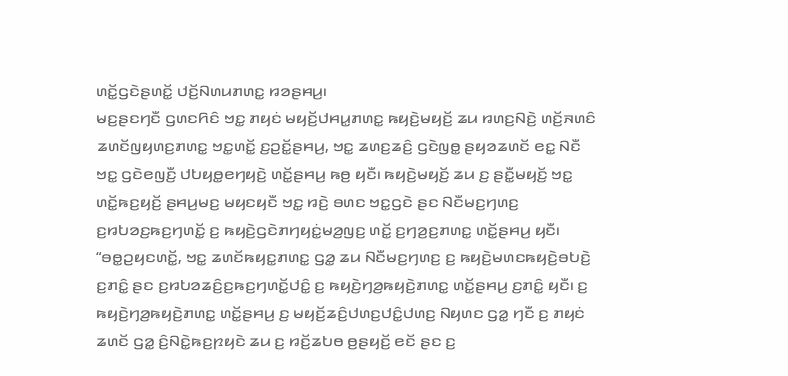ꤛꤢꤩ꤭ꤞꤢꤧꤔꤛꤢꤩ꤭ ꤓꤢꤩ꤬ꤡꤛꤣꤊꤛꤢ꤭ ꤙꤤꤔꤌꤣ꤬꤯
ꤗꤢ꤬ꤔꤢꤚꤢꤪ ꤞꤛꤢꤖꤢꤨ ꤠꤢ꤭ ꤊꤟꤢꤦ ꤗꤟꤢꤩ꤬ꤓꤌꤣ꤭ꤊꤛꤢ꤭ ꤒꤟꤢꤧ꤬ꤗꤟꤢꤩ꤬ ꤘꤣ ꤙꤛꤢ꤬ꤡꤢꤧ꤬ ꤛꤢꤩ꤬ꤏꤛꤢꤨ ꤘꤛꤢꤩꤜꤟꤛꤢ꤬ꤊꤛꤢ꤭ ꤠꤢ꤭ꤛꤢꤩ꤭ ꤢ꤬ꤑꤢꤩ꤭ꤔꤌꤣ꤬, ꤠꤢ꤭ ꤘꤛꤢ꤬ꤘꤢꤨ꤬ ꤞꤢꤧꤜꤥ꤭ ꤔꤟꤤꤘꤛꤢꤩ ꤕꤢ꤭ ꤡꤢꤪ ꤠꤢ꤭ ꤞꤢꤧꤕꤜꤢꤪ꤬ ꤓꤝꤟꤥ꤭ꤕꤚꤟꤢꤧ꤬ ꤛꤢꤩ꤭ꤔꤌꤣ꤬ ꤒꤥ꤬ ꤟꤢꤪ꤯ ꤒꤟꤢꤧ꤬ꤗꤟꤢꤩ꤬ ꤘꤣ ꤢ꤬ ꤔꤢꤪ꤭ꤗꤟꤢꤩ꤬ ꤠꤢ꤭ ꤛꤢꤩ꤭ꤒꤢ꤬ꤟꤢꤩ꤬ ꤔꤌꤣ꤬ꤗꤢ꤬ ꤗꤟꤢꤟꤢꤪ ꤠꤢ꤭ ꤙꤢꤧ꤬ ꤋꤛꤢ ꤠꤢ꤭ꤞꤢꤧ ꤔꤢ ꤡꤢꤪꤗꤢ꤬ꤚꤛꤢ꤬ ꤢ꤬ꤙꤝꤤꤢ꤬ꤒꤢ꤬ꤚꤛꤢꤩ꤭ ꤢ꤬ ꤒꤟꤢꤧ꤬ꤞꤢꤧꤊꤚꤟꤢꤦ꤭ꤗꤤ꤬ꤜꤢ꤬ ꤛꤢꤩ꤭ ꤢ꤬ꤚꤤ꤬ꤢ꤬ꤊꤛꤢ꤭ ꤛꤢꤩ꤭ꤔꤌꤣ꤬ ꤟꤢꤪ꤯
“ꤋꤥ꤭ꤑꤟꤢꤛꤢꤩ꤭, ꤠꤢ꤭ ꤘꤛꤢꤩꤒꤟꤢ꤭ꤊꤛꤢ꤭ ꤞꤤ꤭ ꤘꤣ ꤡꤢꤪꤗꤢ꤬ꤚꤛꤢ꤬ ꤢ꤬ ꤒꤟꤢꤧ꤬ꤗꤛꤢꤒꤟꤢꤧ꤬ꤋꤝꤢꤧ꤬ ꤢ꤬ꤊꤢꤨ꤭ ꤔꤢ ꤢ꤬ꤙꤝꤤꤘꤢꤨ꤬ꤢ꤬ꤒꤢ꤬ꤚꤛꤢꤩ꤭ꤓꤢꤨ꤭ ꤢ꤬ ꤒꤟꤢꤧ꤬ꤚꤤ꤬ꤒꤟꤢꤧ꤬ꤊꤛꤢ꤭ ꤛꤢꤩ꤭ꤔꤌꤣ꤬ ꤢ꤬ꤊꤢꤨ꤭ ꤟꤢꤪ꤯ ꤢ꤬ ꤒꤟꤢꤧ꤬ꤚꤤ꤬ꤒꤟꤢꤧ꤬ꤊꤛꤢ꤭ ꤛꤢꤩ꤭ꤔꤌꤣ꤬ ꤢ꤬ ꤗꤟꤢꤩ꤬ꤘꤢꤨ꤬ꤓꤛꤢ꤬ꤓꤢꤨ꤭ꤓꤛꤢ꤬ ꤡꤟꤛꤢ ꤞꤤ꤭ ꤚꤢꤪ ꤢ꤬ ꤊꤟꤢꤦ ꤘꤛꤢꤩ ꤞꤤ꤭ ꤢꤨ꤬ꤡꤢꤧ꤭ꤒꤢ꤬ꤐꤟꤢꤧ ꤘꤣ ꤢ꤬ ꤙꤢꤩ꤬ꤘꤝꤥ ꤥ꤬ꤔꤟꤢꤩ꤬ ꤕꤢꤩ ꤔꤢ ꤢ꤬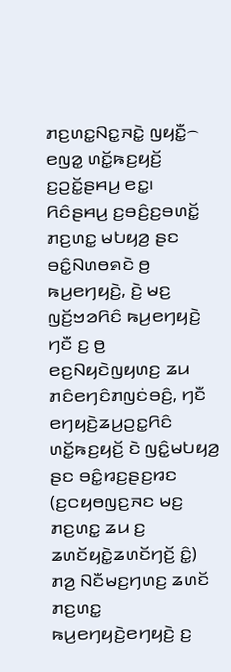ꤊꤢ꤬ꤛꤢ꤭ꤡꤢ꤭ꤏꤢꤧ꤭ ꤜꤟꤢꤪ꤭꤮ ꤕꤜꤤ꤭ ꤛꤢꤩ꤭ꤒꤢ꤬ꤟꤢꤩ꤬ ꤢ꤬ꤑꤢꤩ꤭ꤔꤌꤣ꤬ ꤕꤢ꤭꤯
ꤖꤢꤨꤔꤌꤣ꤬ ꤢ꤬ꤋꤢꤨ꤬ꤢ꤬ꤋꤛꤢꤩ꤭ ꤊꤢ꤬ꤛꤢ꤭ ꤗꤝꤟꤤ꤬ ꤔꤢ ꤋꤢꤨ꤭ꤡꤛꤥꤎꤢꤧ ꤥ꤬ ꤒꤣ꤬ꤕꤚꤟꤢꤧ꤬, ꤢꤧ꤬ ꤗꤢ꤬ ꤜꤢꤩ꤬ꤠꤤꤖꤢꤨ ꤒꤣ꤬ꤕꤚꤟꤢꤧ꤬ ꤚꤢꤪ ꤢ꤬ ꤥ꤬ ꤕꤢ꤬ꤡꤟꤢꤧꤜꤟꤛꤢ꤬ ꤘꤣ ꤊꤢꤨꤕꤚꤢꤨꤊꤜꤢꤦꤋꤢꤨ꤬, ꤚꤢꤪ ꤕꤚꤟꤢꤧ꤬ꤘꤣ꤬ꤑꤢ꤭ꤖꤢꤨ ꤛꤢꤩ꤭ꤒꤢ꤬ꤟꤢꤩ꤬ ꤢꤧ ꤜꤢꤨ꤭ꤗꤝꤟꤤ꤬ ꤔꤢ ꤋꤢꤨ꤭ꤙꤢ꤬ꤔꤢ꤬ꤙꤢ (ꤢ꤬ꤍꤟꤥꤜꤢ꤬ꤏꤢ ꤗꤢ꤬ ꤊꤢ꤬ꤛꤢ꤭ ꤘꤣ ꤢ꤬ ꤘꤛꤢꤩꤟꤢꤧ꤭ꤘꤛꤢꤩꤚꤢꤩ꤬ ꤢꤨ꤭)
ꤊꤤ꤬ ꤡꤢꤪꤗꤢ꤬ꤚꤛꤢ꤬ ꤘꤛꤢꤩ ꤊꤢ꤬ꤛꤢ꤭ ꤒꤣ꤬ꤕꤚꤟꤢꤧ꤬ꤕꤚꤟꤢꤧ꤬ ꤢ꤬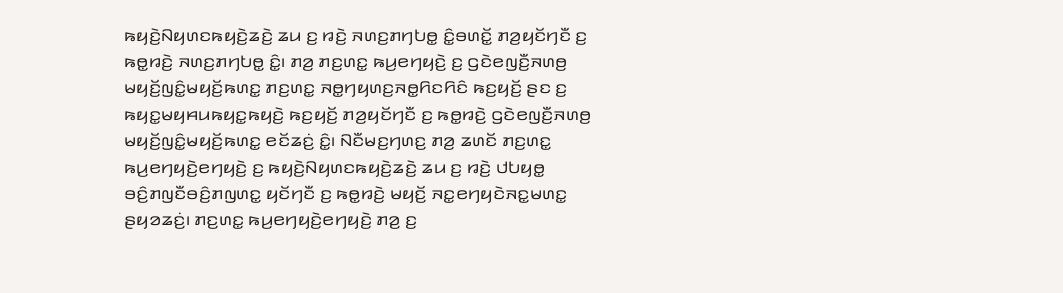ꤒꤟꤢꤧ꤬ꤡꤟꤛꤢꤒꤟꤢꤧ꤬ꤘꤢꤧ꤬ ꤘꤣ ꤢ꤬ ꤙꤢꤧ꤬ ꤏꤛꤢ꤬ꤊꤚꤝꤥ꤭ ꤢꤨ꤭ꤋꤛꤢꤩ꤭ ꤊꤤ꤬ꤟꤢꤩꤚꤢꤪ ꤢ꤬ ꤒꤥ꤭ꤙꤢꤧ꤬ ꤏꤛꤢ꤬ꤊꤚꤝꤥ꤭ ꤢꤨ꤭꤯ ꤊꤤ꤬ ꤊꤢ꤬ꤛꤢ꤭ ꤒꤣ꤬ꤕꤚꤟꤢꤧ꤬ ꤢ꤬ ꤞꤢꤧꤕꤜꤢꤪ꤬ꤏꤛꤥ꤬ ꤗꤟꤢꤩ꤬ꤜꤢꤨ꤭ꤗꤟꤢꤩ꤬ꤒꤛꤢ꤭ ꤊꤢ꤬ꤛꤢ꤭ ꤏꤥ꤭ꤚꤟꤛꤢ꤬ꤏꤥ꤭ꤖꤢꤖꤢꤨ ꤒꤢ꤬ꤟꤢꤩ꤬ ꤔꤢ ꤢ꤬ ꤒꤟꤢ꤭ꤗꤟꤌꤣꤒꤟꤢ꤭ꤒꤟꤢꤧ꤬ ꤒꤢ꤬ꤟꤢꤩ꤬ ꤊꤤ꤬ꤟꤢꤩꤚꤢꤪ ꤢ꤬ ꤒꤥ꤭ꤙꤢꤧ꤬ ꤞꤢꤧꤕꤜꤢꤪ꤬ꤏꤛꤥ꤬ ꤗꤟꤢꤩ꤬ꤜꤢꤨ꤭ꤗꤟꤢꤩ꤬ꤒꤛꤢ꤭ ꤕꤢꤩꤘꤢꤦ꤬ ꤢꤨ꤭꤯ ꤡꤢꤪꤗꤢ꤬ꤚꤛꤢ꤬ ꤊꤤ꤬ ꤘꤛꤢꤩ ꤊꤢ꤬ꤛꤢ꤭ ꤒꤣ꤬ꤕꤚꤟꤢꤧ꤬ꤕꤚꤟꤢꤧ꤬ ꤢ꤬ ꤒꤟꤢꤧ꤬ꤡꤟꤛꤢꤒꤟꤢꤧ꤬ꤘꤢꤧ꤬ ꤘꤣ ꤢ꤬ ꤙꤢꤧ꤬ ꤓꤝꤟꤥ꤭ ꤋꤢꤨ꤬ꤊꤜꤢꤪꤋꤢꤨ꤬ꤊꤜꤛꤢ꤭ ꤟꤢꤩꤚꤢꤪ ꤢ꤬ ꤒꤥ꤭ꤙꤢꤧ꤬ ꤗꤟꤢꤩ꤬ ꤏꤢ꤭ꤕꤚꤟꤢꤧꤏꤢ꤭ꤗꤛꤢ꤭ ꤔꤟꤤꤘꤢꤦ꤬꤯ ꤊꤢ꤬ꤛꤢ꤭ ꤒꤣ꤬ꤕꤚꤟꤢꤧ꤬ꤕꤚꤟꤢꤧ꤬ ꤊꤤ꤬ ꤢ꤬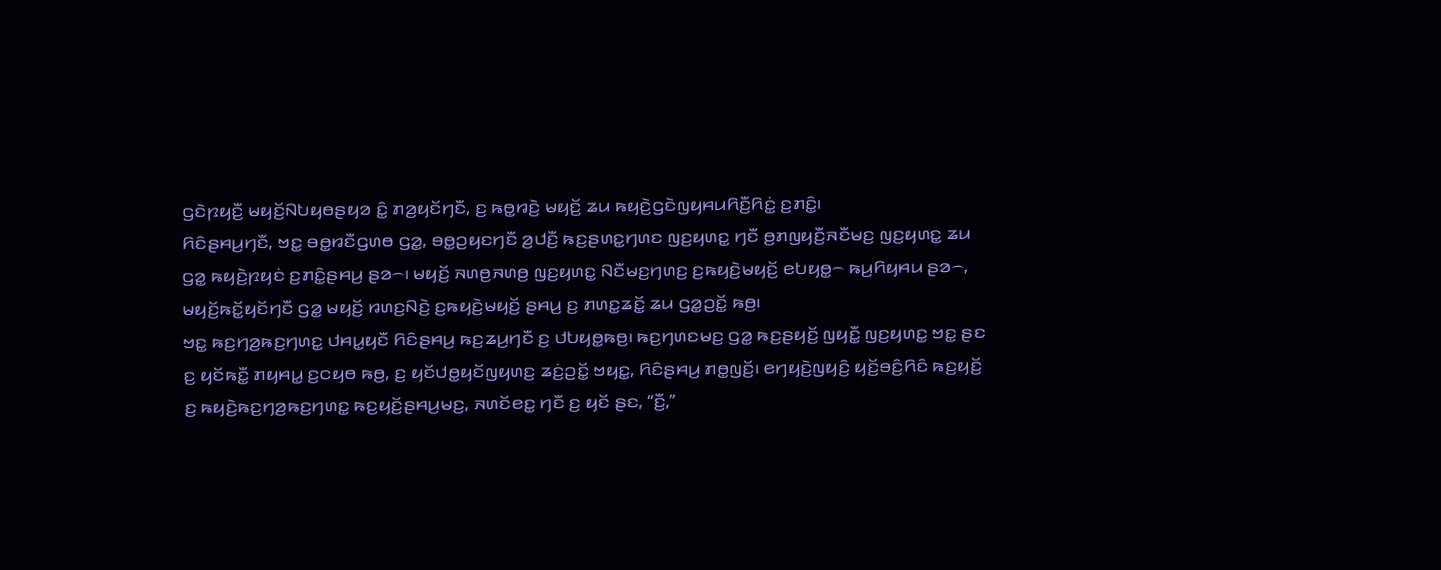ꤞꤢꤧꤐꤟꤢꤪ꤬ ꤗꤟꤢꤩ꤬ꤡꤝꤟꤥꤔꤟꤤ ꤢꤨ꤭ ꤊꤤ꤬ꤟꤢꤩꤚꤢꤪ, ꤢ꤬ ꤒꤥ꤭ꤙꤢꤧ꤬ ꤗꤟꤢꤩ꤬ ꤘꤣ ꤒꤟꤢꤧ꤬ꤞꤢꤧꤜꤟꤌꤣꤖꤢꤪ꤬ꤖꤢꤦ꤭ ꤢ꤬ꤊꤢꤨ꤭꤯
ꤖꤢꤨꤔꤌꤣ꤬ꤚꤢꤪ, ꤠꤢ꤭ ꤋꤥ꤭ꤙꤢꤪꤞꤛꤥ ꤞꤤ꤭, ꤋꤥ꤭ꤑꤟꤢꤚꤢꤪ ꤤ꤬ꤓꤢꤪ꤬ ꤒꤢ꤬ꤔꤛꤢ꤭ꤚꤛꤢ ꤜꤢ꤬ꤟꤛꤢ꤭ ꤚꤢꤪ ꤥ꤬ꤊꤜꤟꤢꤪ꤬ꤏꤢꤪꤗꤢ꤬ ꤜꤢ꤬ꤟꤛꤢ꤭ ꤘꤣ ꤞꤤ꤭ ꤒꤟꤢꤧ꤬ꤐꤟꤢꤦ ꤢ꤬ꤊꤢꤨ꤭ꤔꤌꤣ꤬ ꤔꤤ꤮꤯ ꤗꤟꤢꤩ꤬ ꤏꤛꤥ꤬ꤏꤛꤥ꤬ ꤜꤢ꤬ꤟꤛꤢ꤭ ꤡꤢꤪꤗꤢ꤬ꤚꤛꤢ꤬ ꤢ꤬ꤒꤟꤢꤧ꤬ꤗꤟꤢꤩ꤬ ꤕꤝꤟꤥ꤭꤮ ꤒꤣ꤬ꤖꤟꤌꤣ ꤔꤤ꤮, ꤗꤟꤢꤩ꤬ꤒꤢꤩ꤭ꤟꤢꤩꤚꤢꤪ ꤞꤤ꤭ ꤗꤟꤢꤩ꤬ ꤙꤛꤢ꤬ꤡꤢꤧ꤬ ꤢ꤬ꤒꤟꤢꤧ꤬ꤗꤟꤢꤩ꤬ ꤔꤌꤣ꤬ ꤢ꤬ ꤊꤛꤢ꤭ꤘꤢꤩ꤭ ꤘꤣ ꤞꤤ꤭ꤑꤢꤩ꤭ ꤒꤥ꤬꤯
ꤠꤢ꤭ ꤒꤢ꤬ꤚꤤ꤬ꤒꤢ꤬ꤚꤛꤢ꤭ ꤓꤌꤣ꤭ꤟꤢꤪ ꤖꤢꤨꤔꤌꤣ꤬ ꤒꤢ꤬ꤘꤣ꤬ꤚꤢꤪ ꤢ꤬ ꤓꤝꤟꤥ꤭ꤒꤥ꤬꤯ ꤒꤢ꤬ꤚꤛꤢꤗꤢ꤬ ꤞꤤ꤭ ꤒꤢ꤬ꤔꤟꤢꤩ꤬ ꤜꤟꤢꤪ꤭ ꤜꤢ꤬ꤟꤛꤢ꤭ ꤠꤢ꤭ ꤔꤢ ꤢ꤬ ꤟꤢꤩꤒꤢꤪ꤭ ꤊꤟꤌꤣ꤭ ꤢ꤬ꤍꤟꤥ ꤒꤥ꤬, ꤢ꤬ ꤟꤢꤩꤓꤥ꤭ꤟꤢꤩꤜꤟꤛꤢ꤬ ꤘꤢꤦ꤬ꤑꤢꤩ꤭ ꤠꤟꤢ꤭, ꤖꤢꤨꤔꤌꤣ꤬ ꤊꤥ꤭ꤜꤢꤩ꤬꤯ ꤕꤚꤟꤢꤧ꤬ꤜꤟꤢꤨ꤬ ꤟꤢꤩ꤬ꤋꤢꤨ꤬ꤖꤢꤨ ꤒꤢ꤬ꤟꤢꤩ꤬ ꤢ꤬ ꤒꤟꤢꤧ꤬ꤒꤢ꤬ꤚꤤ꤬ꤒꤢ꤬ꤚꤛꤢ꤭ ꤒꤢ꤬ꤟꤢꤩ꤬ꤔꤌꤣ꤬ꤗꤢ꤬, ꤏꤛꤢꤩꤕꤢ꤭ ꤚꤢꤪ ꤢ꤬ ꤟꤢꤩ ꤔꤢ, “ꤢꤪ꤬,”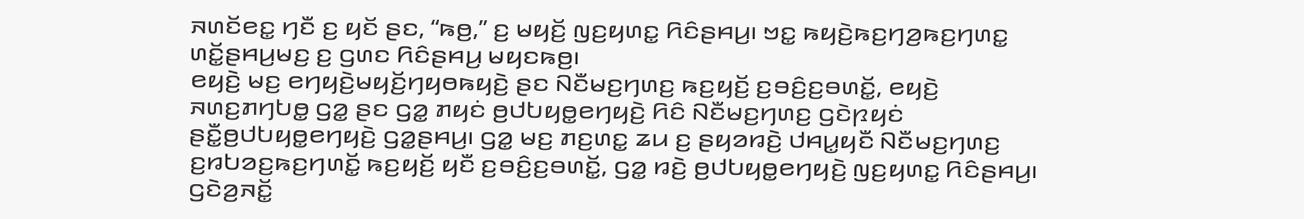ꤏꤛꤢꤩꤕꤢ꤭ ꤚꤢꤪ ꤢ꤬ ꤟꤢꤩ ꤔꤢ, “ꤒꤥ꤬,” ꤢ꤬ ꤗꤟꤢꤩ꤬ ꤜꤢ꤬ꤟꤛꤢ꤭ ꤖꤢꤨꤔꤌꤣ꤬꤯ ꤠꤢ꤭ ꤒꤟꤢꤧ꤬ꤒꤢ꤬ꤚꤤ꤬ꤒꤢ꤬ꤚꤛꤢ꤭ ꤛꤢꤩ꤭ꤔꤌꤣ꤬ꤗꤢ꤬ ꤢ꤬ ꤞꤛꤢ ꤖꤢꤨꤔꤌꤣ꤬ ꤗꤟꤢꤒꤥ꤬꤯
ꤕꤟꤢꤧ꤬ ꤗꤢ꤬ ꤕꤚꤟꤢꤧ꤬ꤗꤟꤢꤩ꤬ꤚꤟꤥꤒꤟꤢꤧ꤬ ꤔꤢ ꤡꤢꤪꤗꤢ꤬ꤚꤛꤢ꤬ ꤒꤢ꤬ꤟꤢꤩ꤬ ꤢ꤬ꤋꤢꤨ꤬ꤢ꤬ꤋꤛꤢꤩ꤭, ꤕꤟꤢꤧ꤬ ꤏꤛꤢ꤬ꤊꤚꤝꤥ꤭ ꤞꤤ꤭ ꤔꤢ ꤞꤤ꤭ ꤊꤟꤢꤦ ꤥ꤬ꤓꤝꤟꤥ꤭ꤕꤚꤟꤢꤧ꤬ ꤖꤢꤨ ꤡꤢꤪꤗꤢ꤬ꤚꤛꤢ꤬ ꤞꤢꤧꤐꤟꤢꤦ ꤔꤢꤪ꤭ꤥ꤬ꤓꤝꤟꤥ꤭ꤕꤚꤟꤢꤧ꤬ ꤞꤤ꤭ꤔꤌꤣ꤬꤯ ꤞꤤ꤭ ꤗꤢ꤬ ꤊꤢ꤬ꤛꤢ꤭ ꤘꤣ ꤢ꤬ ꤔꤟꤤꤙꤢꤧ꤬ ꤓꤌꤣ꤭ꤟꤢꤪ ꤡꤢꤪꤗꤢ꤬ꤚꤛꤢ꤬ ꤢ꤬ꤙꤝꤤꤢ꤬ꤒꤢ꤬ꤚꤛꤢꤩ꤭ ꤒꤢ꤬ꤟꤢꤩ꤬ ꤟꤢꤪ ꤢ꤬ꤋꤢꤨ꤬ꤢ꤬ꤋꤛꤢꤩ꤭, ꤞꤤ꤭ ꤙꤢꤧ꤬ ꤥ꤬ꤓꤝꤟꤥ꤭ꤕꤚꤟꤢꤧ꤬ ꤜꤢ꤬ꤟꤛꤢ꤭ ꤖꤢꤨꤔꤌꤣ꤬꤯
ꤞꤢꤧꤤ꤬ꤏꤢꤩ꤭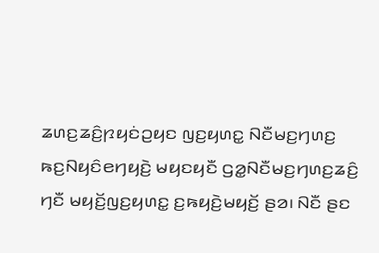ꤘꤛꤢ꤬ꤘꤢꤨ꤬ꤐꤟꤢꤦꤑꤟꤢ ꤜꤢ꤬ꤟꤛꤢ꤭ ꤡꤢꤪꤗꤢ꤬ꤚꤛꤢ꤬ ꤒꤢ꤬ꤡꤟꤢꤨꤕꤚꤟꤢꤧ꤬ ꤗꤟꤢꤟꤢꤪ ꤞꤤ꤭ꤡꤢꤪꤗꤢ꤬ꤚꤛꤢ꤬ꤘꤢꤨ꤬ ꤚꤢꤪ ꤗꤟꤢꤩ꤬ꤜꤢ꤬ꤟꤛꤢ꤭ ꤢ꤬ꤒꤟꤢꤧ꤬ꤗꤟꤢꤩ꤬ ꤔꤤ꤯ ꤡꤢꤪ ꤔꤢ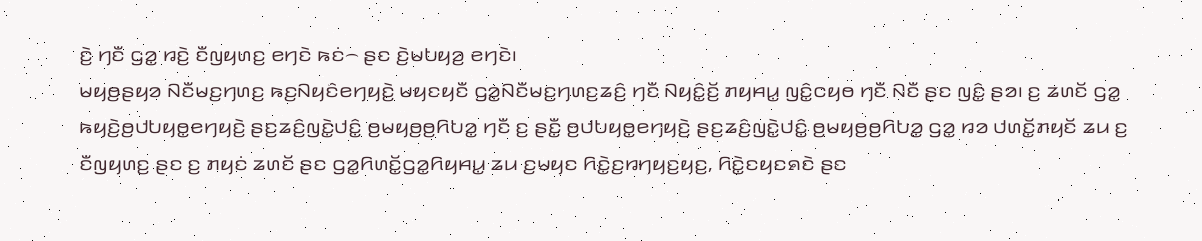ꤢꤧ꤬ ꤚꤢꤪ ꤞꤤ꤭ ꤙꤢꤧ꤬ ꤢꤪꤜꤟꤛꤢ꤬ ꤕꤚꤢꤧ ꤒꤢꤦ꤮ ꤔꤢ ꤢꤧ꤬ꤗꤝꤟꤤ꤬ ꤕꤚꤢꤧ꤯
ꤗꤟꤥ꤬ꤔꤟꤤ ꤡꤢꤪꤗꤢ꤬ꤚꤛꤢ꤬ ꤒꤢ꤬ꤡꤟꤢꤨꤕꤚꤟꤢꤧ꤬ ꤗꤟꤢꤟꤢꤪ ꤞꤤ꤭ꤡꤢꤪꤗꤢ꤬ꤚꤛꤢ꤬ꤘꤢꤨ꤬ ꤚꤢꤪ ꤡꤟꤢꤨ꤭ꤢꤩ꤬ ꤊꤟꤌꤣ꤭ ꤜꤢꤨ꤭ꤍꤟꤥ ꤚꤢꤪ ꤡꤢꤪ ꤔꤢ ꤜꤢꤨ꤭ ꤔꤤ꤯ ꤢ꤬ ꤘꤛꤢꤩ ꤞꤤ꤭ ꤒꤟꤢꤧ꤬ꤥ꤬ꤓꤝꤟꤥ꤭ꤕꤚꤟꤢꤧ꤬ ꤔꤢ꤬ꤘꤢꤨ꤬ꤜꤢꤧ꤭ꤓꤢꤨ꤭ ꤥ꤬ꤗꤟꤥ꤬ꤥ꤬ꤖꤝꤤ꤭ ꤚꤢꤪ ꤢ꤬ ꤔꤢꤪ꤭ ꤥ꤬ꤓꤝꤟꤥ꤭ꤕꤚꤟꤢꤧ꤬ ꤔꤢ꤬ꤘꤢꤨ꤬ꤜꤢꤧ꤭ꤓꤢꤨ꤭ ꤥ꤬ꤗꤟꤥ꤬ꤥ꤬ꤖꤝꤤ꤭ ꤞꤤ꤭ ꤙꤤ ꤓꤛꤢꤩ꤭ꤊꤟꤢꤩ ꤘꤣ ꤢ꤬ ꤢꤪꤜꤟꤛꤢ꤬ ꤔꤢ ꤢ꤬ ꤊꤟꤢꤦ ꤘꤛꤢꤩ ꤔꤢ ꤞꤤ꤭ꤖꤛꤢꤩ꤭ꤞꤤ꤭ꤖꤟꤌꤣ꤭ ꤘꤣ ꤢ꤬ꤗꤟꤢ ꤖꤢꤧ꤭ꤢ꤬ꤙꤚꤟꤢ꤬ꤟꤢ꤬, ꤖꤢꤧ꤭ꤢꤟꤢꤎꤢꤧ ꤔꤢ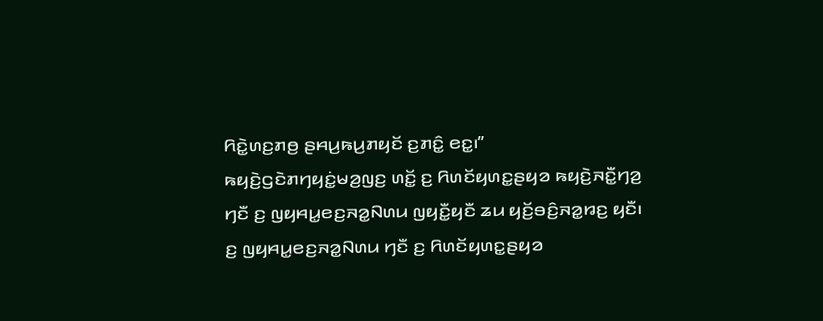ꤖꤢꤧ꤭ꤛꤢ꤬ꤊꤥ꤬ ꤔꤌꤣ꤬ꤒꤣ꤬ꤊꤟꤢꤩ ꤢ꤬ꤊꤢꤨ꤭ ꤕꤢ꤭꤯”
ꤒꤟꤢꤧ꤬ꤞꤢꤧꤊꤚꤟꤢꤦ꤭ꤗꤤ꤬ꤜꤢ꤬ ꤛꤢꤩ꤭ ꤢ꤬ ꤖꤛꤢꤩꤟꤛꤢ꤭ꤔꤟꤤ ꤒꤟꤢꤧ꤬ꤏꤢꤪ꤭ꤚꤤ꤬ ꤚꤢꤪ ꤢ꤬ ꤜꤟꤌꤣ꤭ꤕꤢ꤬ꤏꤤ꤭ꤡꤛꤣ ꤜꤟꤢꤪ꤭ꤟꤢꤪ ꤘꤣ ꤟꤢꤩ꤬ꤋꤢꤨ꤬ꤏꤤ꤭ꤙꤢ꤬ ꤟꤢꤪ꤯ ꤢ꤬ ꤜꤟꤌꤣ꤭ꤕꤢ꤬ꤏꤤ꤭ꤡꤛꤣ ꤚꤢꤪ ꤢ꤬ ꤖꤛꤢꤩꤟꤛꤢ꤭ꤔꤟꤤ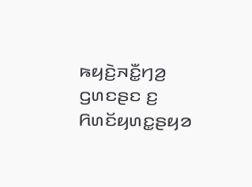ꤒꤟꤢꤧ꤬ꤏꤢꤪ꤭ꤚꤤ꤬ ꤞꤛꤢꤔꤢ ꤢ꤬ ꤖꤛꤢꤩꤟꤛꤢ꤭ꤔꤟꤤ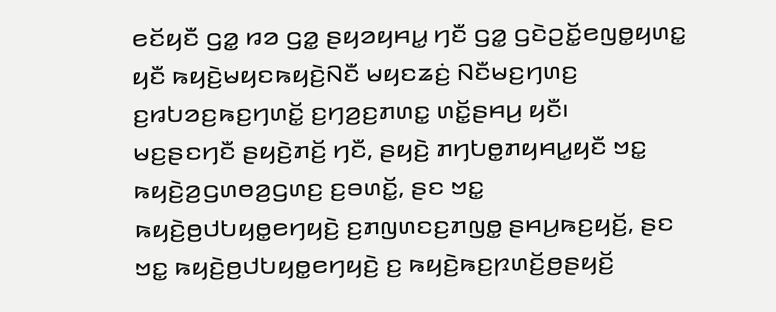ꤕꤢꤩꤟꤢꤪ ꤞꤤ꤭ ꤙꤤ ꤞꤤ꤭ ꤔꤟꤤꤟꤌꤣ꤭ ꤚꤢꤪ ꤞꤤ꤭ ꤞꤢꤧꤑꤢꤩ꤭ꤕꤜꤥ꤭ꤟꤛꤢ꤭ ꤟꤢꤪ ꤒꤟꤢꤧ꤬ꤗꤟꤢꤒꤟꤢꤧ꤬ꤡꤢꤪ ꤗꤟꤢꤘꤢꤦ꤬ ꤡꤢꤪꤗꤢ꤬ꤚꤛꤢ꤬ ꤢ꤬ꤙꤝꤤꤢ꤬ꤒꤢ꤬ꤚꤛꤢꤩ꤭ ꤢ꤬ꤚꤤ꤬ꤢ꤬ꤊꤛꤢ꤭ ꤛꤢꤩ꤭ꤔꤌꤣ꤬ ꤟꤢꤪ꤯
ꤗꤢ꤬ꤔꤢꤚꤢꤪ ꤔꤟꤢꤧ꤬ꤊꤢꤩ꤬ ꤚꤢꤪ, ꤔꤟꤢꤧ꤬ ꤊꤚꤝꤥ꤭ꤊꤟꤌꤣ꤭ꤟꤢꤪ ꤠꤢ꤭ ꤒꤟꤢꤧ꤬ꤤ꤬ꤞꤛꤥꤤ꤬ꤞꤛꤢ꤬ ꤢ꤬ꤋꤛꤢꤩ꤭, ꤔꤢ ꤠꤢ꤭ ꤒꤟꤢꤧ꤬ꤥ꤬ꤓꤝꤟꤥ꤭ꤕꤚꤟꤢꤧ꤬ ꤢ꤬ꤊꤜꤛꤢꤢ꤬ꤊꤜꤥ꤭ ꤔꤌꤣ꤬ꤒꤢ꤬ꤟꤢꤩ꤬, ꤔꤢ ꤠꤢ꤭ ꤒꤟꤢꤧ꤬ꤥ꤬ꤓꤝꤟꤥ꤭ꤕꤚꤟꤢꤧ꤬ ꤢ꤬ ꤒꤟꤢꤧ꤬ꤒꤢ꤬ꤐꤛꤢꤩ꤬ꤥ꤬ꤔꤟꤢꤩ꤬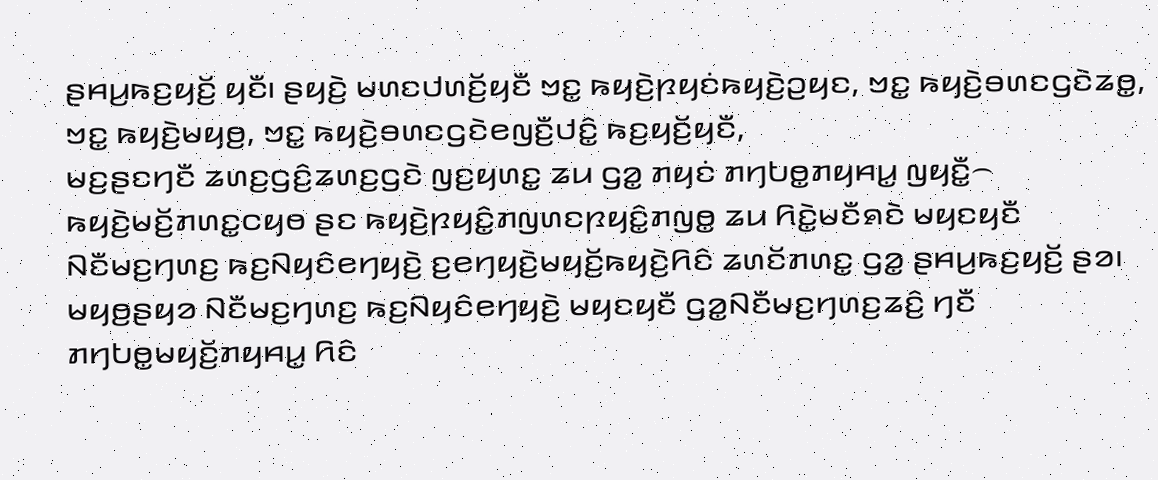ꤔꤌꤣ꤬ꤒꤢ꤬ꤟꤢꤩ꤬ ꤟꤢꤪ꤯ ꤔꤟꤢꤧ꤬ ꤗꤛꤢꤓꤛꤢꤩ꤬ꤟꤢꤪ ꤠꤢ꤭ ꤒꤟꤢꤧ꤬ꤐꤟꤢꤦꤒꤟꤢꤧ꤬ꤑꤟꤢ, ꤠꤢ꤭ ꤒꤟꤢꤧ꤬ꤋꤛꤢꤞꤢꤧꤘꤥ꤭, ꤠꤢ꤭ ꤒꤟꤢꤧ꤬ꤗꤟꤥ꤬, ꤠꤢ꤭ ꤒꤟꤢꤧ꤬ꤋꤛꤢꤞꤢꤧꤕꤜꤢꤪ꤬ꤓꤢꤨ꤭ ꤒꤢ꤬ꤟꤢꤩ꤬ꤟꤢꤪ,
ꤗꤢ꤬ꤔꤢꤚꤢꤪ ꤘꤛꤢ꤬ꤞꤢꤨ꤬ꤘꤛꤢ꤬ꤞꤢꤧ ꤜꤢ꤬ꤟꤛꤢ꤭ ꤘꤣ ꤞꤤ꤭ ꤊꤟꤢꤦ ꤊꤚꤝꤥ꤭ꤊꤟꤌꤣ꤭ ꤜꤟꤢꤪ꤭꤮ ꤒꤟꤢꤧ꤬ꤗꤢꤩ꤬ꤊꤛꤢ꤭ꤍꤟꤥ ꤔꤢ ꤒꤟꤢꤧ꤬ꤐꤟꤢꤨ꤭ꤊꤜꤛꤢꤐꤟꤢꤨ꤭ꤊꤜꤥ꤭ ꤘꤣ ꤖꤢꤧ꤭ꤗꤢꤪꤎꤢꤧ ꤗꤟꤢꤟꤢꤪ ꤡꤢꤪꤗꤢ꤬ꤚꤛꤢ꤬ ꤒꤢ꤬ꤡꤟꤢꤨꤕꤚꤟꤢꤧ꤬ ꤢ꤬ꤕꤚꤟꤢꤧ꤬ꤗꤟꤢꤩ꤬ꤒꤟꤢꤧ꤬ꤖꤢꤨ ꤘꤛꤢꤩꤊꤛꤢ꤭ ꤞꤤ꤭ ꤔꤌꤣ꤬ꤒꤢ꤬ꤟꤢꤩ꤬ ꤔꤤ꤯ ꤗꤟꤥ꤬ꤔꤟꤤ ꤡꤢꤪꤗꤢ꤬ꤚꤛꤢ꤬ ꤒꤢ꤬ꤡꤟꤢꤨꤕꤚꤟꤢꤧ꤬ ꤗꤟꤢꤟꤢꤪ ꤞꤤ꤭ꤡꤢꤪꤗꤢ꤬ꤚꤛꤢ꤬ꤘꤢꤨ꤬ ꤚꤢꤪ ꤊꤚꤝꤥ꤭ꤗꤟꤢꤩ꤬ꤊꤟꤌꤣ꤭ ꤖꤢꤨ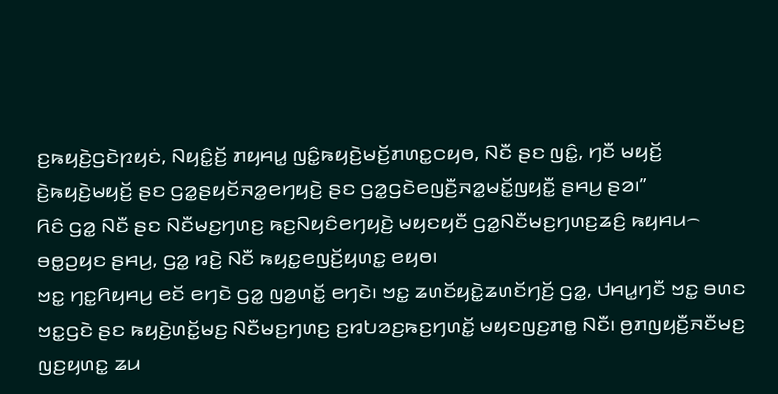ꤢ꤬ꤒꤟꤢꤧ꤬ꤞꤢꤧꤐꤟꤢꤦ, ꤡꤟꤢꤨ꤭ꤢꤩ꤬ ꤊꤟꤌꤣ꤭ ꤜꤢꤨ꤭ꤒꤟꤢꤧ꤬ꤗꤢꤩ꤬ꤊꤛꤢ꤭ꤍꤟꤥ, ꤡꤢꤪ ꤔꤢ ꤜꤢꤨ꤭, ꤚꤢꤪ ꤗꤟꤢꤩ꤬ ꤢꤧ꤬ꤒꤟꤢꤧ꤬ꤗꤟꤢꤩ꤬ ꤔꤢ ꤞꤤ꤭ꤔꤟꤢꤩꤏꤤ꤭ꤕꤚꤟꤢꤧ꤬ ꤔꤢ ꤞꤤ꤭ꤞꤢꤧꤕꤜꤢꤪ꤬ꤏꤤ꤭ꤗꤢꤩ꤭ꤜꤟꤢꤪ꤭ ꤔꤌꤣ꤬ ꤔꤤ꤯”
ꤖꤢꤨ ꤞꤤ꤭ ꤡꤢꤪ ꤔꤢ ꤡꤢꤪꤗꤢ꤬ꤚꤛꤢ꤬ ꤒꤢ꤬ꤡꤟꤢꤨꤕꤚꤟꤢꤧ꤬ ꤗꤟꤢꤟꤢꤪ ꤞꤤ꤭ꤡꤢꤪꤗꤢ꤬ꤚꤛꤢ꤬ꤘꤢꤨ꤬ ꤒꤟꤌꤣ꤮ ꤋꤥ꤭ꤑꤟꤢ ꤔꤌꤣ꤬, ꤞꤤ꤭ ꤙꤢꤧ꤬ ꤡꤢꤪ ꤒꤟꤢ꤭ꤕꤜꤢꤩ꤬ꤟꤛꤢ꤭ ꤕꤟꤥ꤯
ꤠꤢ꤭ ꤚꤢ꤭ꤖꤟꤌꤣ꤬ ꤕꤢꤩ ꤕꤚꤢꤧ ꤞꤤ꤭ ꤜꤤ꤬ꤛꤢꤩ꤭ ꤕꤚꤢꤧ꤯ ꤠꤢ꤭ ꤘꤛꤢꤩꤟꤢꤧ꤭ꤘꤛꤢꤩꤚꤢꤩ꤬ ꤞꤤ꤭, ꤓꤌꤣ꤭ꤚꤢꤪ ꤠꤢ꤭ ꤋꤛꤢ ꤠꤢ꤭ꤞꤢꤧ ꤔꤢ ꤒꤟꤢꤧ꤬ꤛꤢꤩ꤭ꤗꤢ꤬ ꤡꤢꤪꤗꤢ꤬ꤚꤛꤢ꤬ ꤢ꤬ꤙꤝꤤꤢ꤬ꤒꤢ꤬ꤚꤛꤢꤩ꤭ ꤗꤟꤢꤜꤢ꤬ꤊꤥ꤭ ꤡꤢꤪ꤯ ꤥ꤬ꤊꤜꤟꤢꤪ꤬ꤏꤢꤪꤗꤢ꤬ ꤜꤢ꤬ꤟꤛꤢ꤭ ꤘꤣ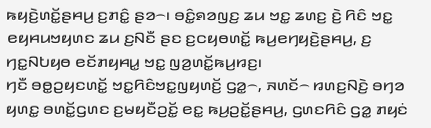ꤒꤟꤢꤧ꤬ꤛꤢꤩ꤭ꤔꤌꤣ꤬ ꤢ꤬ꤊꤢꤨ꤭ ꤔꤤ꤮꤯ ꤋꤢꤨ꤭ꤎꤤꤜꤢ꤬ ꤘꤣ ꤠꤢ꤭ ꤘꤛꤢ꤬ ꤢꤧ꤬ ꤖꤢꤨ ꤠꤢ꤭ ꤕꤟꤌꤣꤠꤟꤛꤢ ꤘꤣ ꤢ꤬ꤡꤢꤪ ꤔꤢ ꤢ꤬ꤍꤟꤥꤛꤢꤩ꤭ ꤒꤣ꤬ꤕꤚꤟꤢꤧ꤬ꤔꤌꤣ꤬, ꤢ꤬ ꤚꤢ꤭ꤡꤝꤟꤥ ꤕꤢꤩꤊꤟꤌꤣ꤭ ꤠꤢ꤭ ꤜꤤ꤬ꤛꤢꤩ꤭ꤒꤣ꤬ꤙꤢ꤬꤯
ꤚꤢꤪ ꤋꤥ꤭ꤑꤟꤢꤛꤢꤩ꤭ ꤠꤢ꤭ꤖꤢꤨꤠꤢ꤭ꤜꤟꤛꤢꤩ꤬ ꤞꤤ꤭꤮, ꤏꤛꤢꤩ꤮ ꤙꤛꤢ꤬ꤡꤢꤧ꤬ ꤋꤚꤤ ꤟꤛꤢ꤭ ꤋꤛꤢꤩ꤭ꤞꤛꤢ ꤢ꤬ꤗꤟꤢꤪꤑꤢꤩ꤭ ꤕꤢ꤭ ꤒꤣ꤬ꤑꤢꤩ꤭ꤔꤌꤣ꤬, ꤞꤛꤢꤖꤢꤨ ꤞꤤ꤭ ꤊꤟꤢꤦ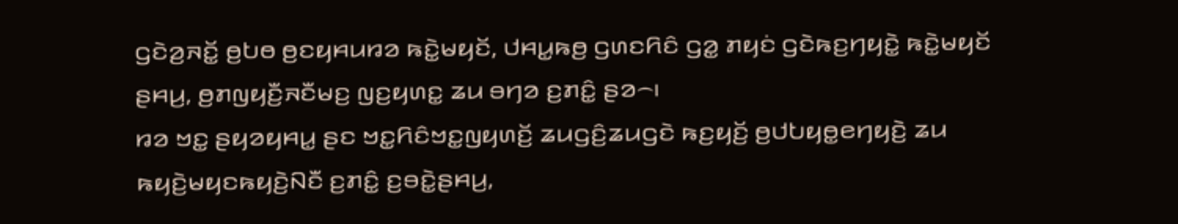ꤞꤢꤧꤤ꤬ꤏꤢꤩ꤭ ꤥ꤬ꤝꤥ ꤥ꤬ꤢꤟꤌꤣꤙꤤ ꤒꤢꤧ꤭ꤗꤟꤢꤩ, ꤓꤌꤣ꤭ꤒꤥ꤬ ꤞꤛꤢꤖꤢꤨ ꤞꤤ꤭ ꤊꤟꤢꤦ ꤞꤢꤧꤒꤢ꤬ꤚꤟꤢꤧ꤭ ꤒꤢꤧ꤭ꤗꤟꤢꤩ ꤔꤌꤣ꤬, ꤥ꤬ꤊꤜꤟꤢꤪ꤬ꤏꤢꤪꤗꤢ꤬ ꤜꤢ꤬ꤟꤛꤢ꤭ ꤘꤣ ꤋꤚꤤ ꤢ꤬ꤊꤢꤨ꤭ ꤔꤤ꤮꤯
ꤙꤤ ꤠꤢ꤭ ꤔꤟꤤꤟꤌꤣ꤭ ꤔꤢ ꤠꤢ꤭ꤖꤢꤨꤠꤢ꤭ꤜꤟꤛꤢꤩ꤬ ꤘꤣꤞꤢꤨ꤬ꤘꤣꤞꤢꤧ ꤒꤢ꤬ꤟꤢꤩ꤬ ꤥ꤬ꤓꤝꤟꤥ꤭ꤕꤚꤟꤢꤧ꤬ ꤘꤣ ꤒꤟꤢꤧ꤬ꤗꤟꤢꤒꤟꤢꤧ꤬ꤡꤢꤪ ꤢ꤬ꤊꤢꤨ꤭ ꤢ꤬ꤋꤢꤧ꤭ꤔꤌꤣ꤬,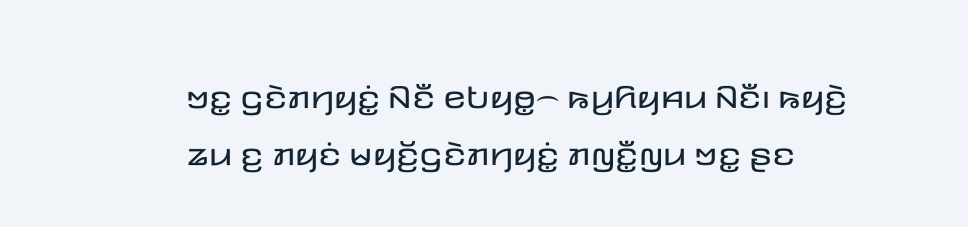ꤠꤢ꤭ ꤞꤢꤧꤊꤚꤟꤢꤦ꤭ ꤡꤢꤪ ꤕꤝꤟꤥ꤭꤮ ꤒꤣ꤬ꤖꤟꤌꤣ ꤡꤢꤪ꤯ ꤒꤟꤢꤧ꤬ ꤘꤣ ꤢ꤬ ꤊꤟꤢꤦ ꤗꤟꤢꤩ꤬ꤞꤢꤧꤊꤚꤟꤢꤦ꤭ ꤊꤜꤢꤪ꤭ꤜꤣ ꤠꤢ꤭ ꤔꤢ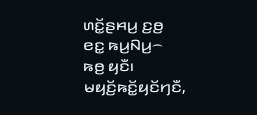ꤛꤢꤩ꤭ꤔꤌꤣ꤬ ꤢ꤬ꤥ꤬ ꤕꤢ꤭ ꤒꤣ꤬ꤡꤣ꤬꤮ ꤒꤥ꤬ ꤟꤢꤪ꤯
ꤗꤟꤢꤩ꤬ꤒꤢꤩ꤭ꤟꤢꤩꤚꤢꤪ,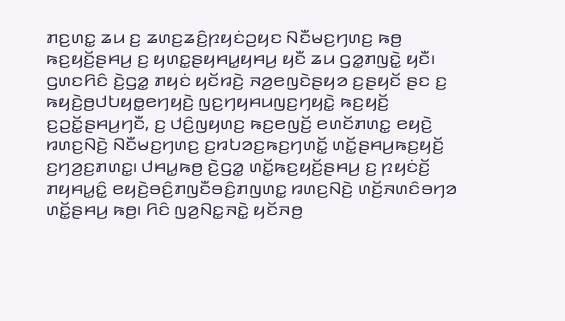ꤊꤢ꤬ꤛꤢ꤭ ꤘꤣ ꤢ꤬ ꤘꤛꤢ꤬ꤘꤢꤨ꤬ꤐꤟꤢꤦꤑꤟꤢ ꤡꤢꤪꤗꤢ꤬ꤚꤛꤢ꤬ ꤒꤥ꤬ ꤒꤢ꤬ꤟꤢꤩ꤬ꤔꤌꤣ꤬ ꤢ꤬ ꤟꤛꤢ꤭ꤔꤟꤌꤣ꤭ꤟꤌꤣ꤬ ꤟꤢꤪ ꤘꤣ ꤞꤤ꤭ꤊꤜꤢꤧ꤭ ꤟꤢꤪ꤯ ꤞꤛꤢꤖꤢꤨ ꤢꤧ꤬ꤞꤤ꤭ ꤊꤟꤢꤦ ꤟꤢꤩꤙꤢꤧ꤬ ꤏꤤ꤬ꤕꤜꤢꤧꤔꤟꤤ ꤢ꤬ꤔꤟꤢꤩ ꤔꤢ ꤢ꤬ ꤒꤟꤢꤧ꤬ꤥ꤬ꤓꤝꤟꤥ꤭ꤕꤚꤟꤢꤧ꤬ ꤜꤢ꤬ꤚꤟꤌꤣꤜꤢ꤬ꤚꤟꤢꤧ꤭ ꤒꤢ꤬ꤟꤢꤩ꤬ ꤢ꤬ꤑꤢꤩ꤭ꤔꤌꤣ꤬ꤚꤢꤪ, ꤢ꤬ ꤓꤢꤨ꤬ꤜꤟꤛꤢ꤬ ꤒꤢ꤬ꤕꤜꤢꤩ꤬ ꤕꤛꤢꤩꤊꤛꤢ꤭ ꤕꤟꤢꤧ꤬ ꤙꤛꤢ꤬ꤡꤢꤧ꤬ ꤡꤢꤪꤗꤢ꤬ꤚꤛꤢ꤬ ꤢ꤬ꤙꤝꤤꤢ꤬ꤒꤢ꤬ꤚꤛꤢꤩ꤭ ꤛꤢꤩ꤭ꤔꤌꤣ꤬ꤒꤢ꤬ꤟꤢꤩ꤬ ꤢ꤬ꤚꤤ꤬ꤢ꤬ꤊꤛꤢ꤭꤯ ꤓꤌꤣ꤭ꤒꤥ꤬ ꤢꤧ꤬ꤞꤤ꤭ ꤛꤢꤩ꤭ꤒꤢ꤬ꤟꤢꤩ꤬ꤔꤌꤣ꤬ ꤢ꤬ ꤐꤟꤢꤦꤢꤩ꤬ ꤊꤟꤌꤣ꤭ꤢꤨ꤭ ꤕꤟꤢꤧ꤬ꤋꤢꤨ꤬ꤊꤜꤢꤪꤋꤢꤨ꤬ꤊꤜꤛꤢ꤭ ꤙꤛꤢ꤬ꤡꤢꤧ꤬ ꤛꤢꤩ꤬ꤏꤛꤢꤨꤋꤚꤤ ꤛꤢꤩ꤭ꤔꤌꤣ꤬ ꤒꤥ꤬꤯ ꤖꤢꤨ ꤜꤤ꤬ꤡꤢ꤭ꤏꤢꤧ꤭ ꤟꤢꤩꤏꤥ꤬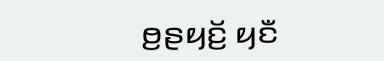ꤥ꤬ꤔꤟꤢꤩ꤬ ꤟꤢꤪ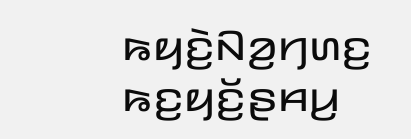ꤒꤟꤢꤧ꤬ꤡꤤ꤬ꤚꤛꤢ꤬ ꤒꤢ꤬ꤟꤢꤩ꤬ꤔꤌꤣ꤬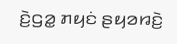ꤢꤧ꤬ꤞꤤ꤭ ꤊꤟꤢꤦ ꤔꤟꤤꤙꤢꤧ꤬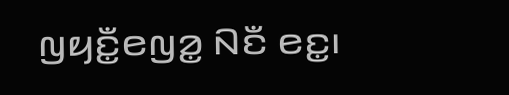ꤜꤟꤢꤪ꤭ꤕꤜꤤ꤭ ꤡꤢꤪ ꤕꤢ꤭꤯